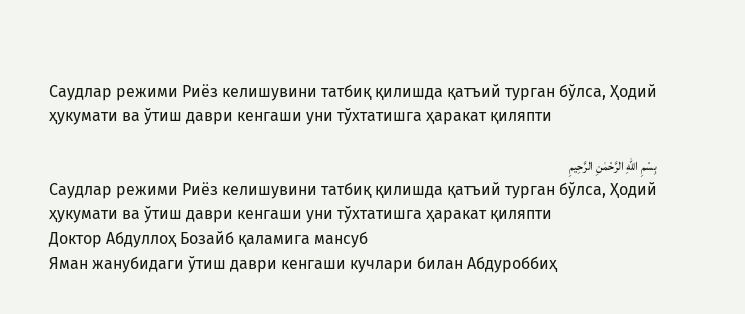Саудлар режими Риёз келишувини татбиқ қилишда қатъий турган бўлса, Ҳодий ҳукумати ва ўтиш даври кенгаши уни тўхтатишга ҳаракат қиляпти

بِسْمِ اللهِ الرَّحْمٰنِ الرَّحِيمِ
Саудлар режими Риёз келишувини татбиқ қилишда қатъий турган бўлса, Ҳодий ҳукумати ва ўтиш даври кенгаши уни тўхтатишга ҳаракат қиляпти
Доктор Абдуллоҳ Бозайб қаламига мансуб
Яман жанубидаги ўтиш даври кенгаши кучлари билан Абдуроббиҳ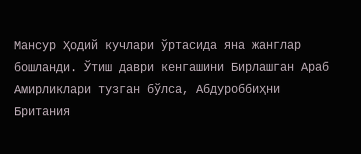Мансур Ҳодий кучлари ўртасида яна жанглар бошланди. Ўтиш даври кенгашини Бирлашган Араб Амирликлари тузган бўлса, Абдуроббиҳни Британия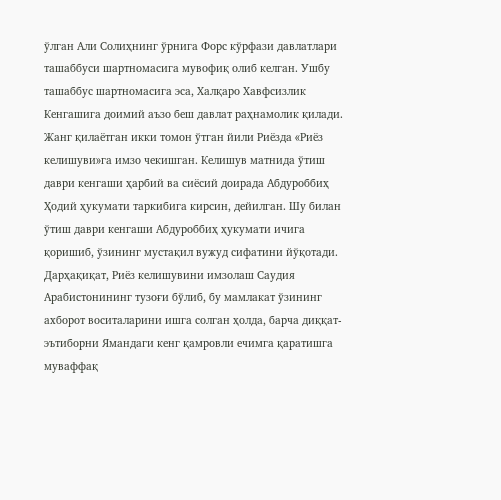ўлган Али Солиҳнинг ўрнига Форс кўрфази давлатлари ташаббуси шартномасига мувофиқ олиб келган. Ушбу ташаббус шартномасига эса, Халқаро Хавфсизлик Кенгашига доимий аъзо беш давлат раҳнамолик қилади. Жанг қилаётган икки томон ўтган йили Риёзда «Риёз келишуви»га имзо чекишган. Келишув матнида ўтиш даври кенгаши ҳарбий ва сиёсий доирада Абдуроббиҳ Ҳодий ҳукумати таркибига кирсин, дейилган. Шу билан ўтиш даври кенгаши Абдуроббиҳ ҳукумати ичига қоришиб, ўзининг мустақил вужуд сифатини йўқотади.
Дарҳақиқат, Риёз келишувини имзолаш Саудия Арабистонининг тузоғи бўлиб, бу мамлакат ўзининг ахборот воситаларини ишга солган ҳолда, барча диққат-эътиборни Ямандаги кенг қамровли ечимга қаратишга муваффақ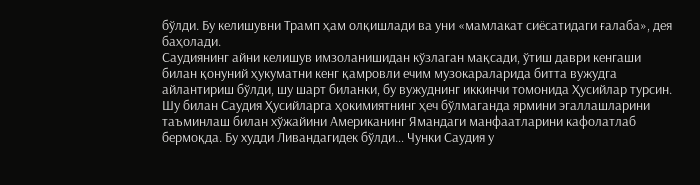бўлди. Бу келишувни Трамп ҳам олқишлади ва уни «мамлакат сиёсатидаги ғалаба», дея баҳолади.
Саудиянинг айни келишув имзоланишидан кўзлаган мақсади, ўтиш даври кенгаши билан қонуний ҳукуматни кенг қамровли ечим музокараларида битта вужудга айлантириш бўлди, шу шарт биланки, бу вужуднинг иккинчи томонида Ҳусийлар турсин. Шу билан Саудия Ҳусийларга ҳокимиятнинг ҳеч бўлмаганда ярмини эгаллашларини таъминлаш билан хўжайини Американинг Ямандаги манфаатларини кафолатлаб бермоқда. Бу худди Ливандагидек бўлди… Чунки Саудия у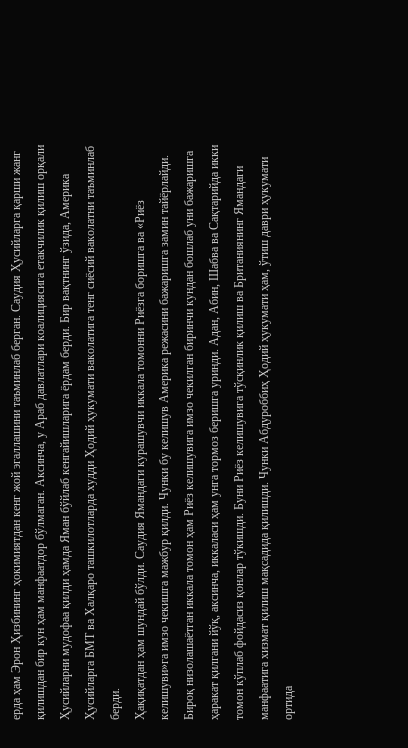ерда ҳам Эрон Ҳизбининг ҳокимиятдан кенг жой эгаллашини таъминлаб берган. Саудия Ҳусийларга қарши жанг қилишдан бир кун ҳам манфаатдор бўлмаган. Аксинча, у Араб давлатлари коалициясига етакчилик қилиш орқали Ҳусийларни мудофаа қилди ҳамда Яман бўйлаб кенгайишларига ёрдам берди. Бир вақтнинг ўзида, Америка Ҳусийларга БМТ ва Халқаро ташкилотларда худди Ҳодий ҳукумати ваколатига тенг сиёсий ваколатни таъминлаб берди.
Ҳақиқатдан ҳам шундай бўлди. Саудия Ямандаги курашувчи иккала томонни Риёзга боришга ва «Риёз келишуви»га имзо чекишга мажбур қилди. Чунки бу келишув Америка режасини бажаришга замин тайёрлайди.
Бироқ низолашаётган иккала томон ҳам Риёз келишувига имзо чекилган биринчи кундан бошлаб уни бажаришга ҳаракат қилгани йўқ, аксинча, иккаласи ҳам унга тормоз беришга уринди. Адан, Абин, Шабва ва Сақтарийда икки томон кўплаб фойдасиз қонлар тўкишди. Буни Риёз келишувига тўсқинлик қилиш ва Британиянинг Ямандаги манфаатига хизмат қилиш мақсадида қилишди. Чунки Абдуроббиҳ Ҳодий ҳукумати ҳам, ўтиш даври ҳукумати ортида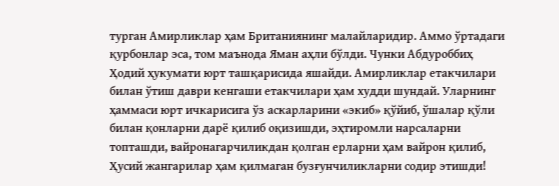турган Амирликлар ҳам Британиянинг малайларидир. Аммо ўртадаги қурбонлар эса, том маънода Яман аҳли бўлди. Чунки Абдуроббиҳ Ҳодий ҳукумати юрт ташқарисида яшайди. Амирликлар етакчилари билан ўтиш даври кенгаши етакчилари ҳам худди шундай. Уларнинг ҳаммаси юрт ичкарисига ўз аскарларини «экиб» қўйиб, ўшалар қўли билан қонларни дарё қилиб оқизишди, эҳтиромли нарсаларни топташди, вайронагарчиликдан қолган ерларни ҳам вайрон қилиб, Ҳусий жангарилар ҳам қилмаган бузғунчиликларни содир этишди!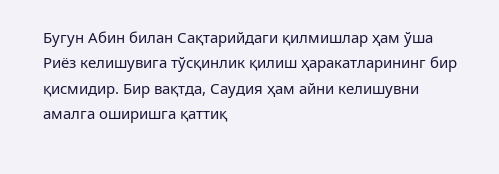Бугун Абин билан Сақтарийдаги қилмишлар ҳам ўша Риёз келишувига тўсқинлик қилиш ҳаракатларининг бир қисмидир. Бир вақтда, Саудия ҳам айни келишувни амалга оширишга қаттиқ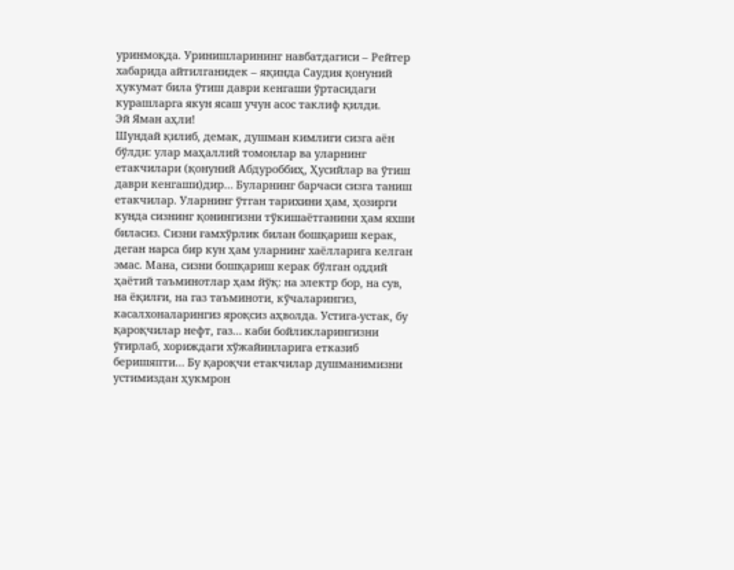уринмоқда. Уринишларининг навбатдагиси – Рейтер хабарида айтилганидек – яқинда Саудия қонуний ҳукумат била ўтиш даври кенгаши ўртасидаги курашларга якун ясаш учун асос таклиф қилди.
Эй Яман аҳли!
Шундай қилиб, демак, душман кимлиги сизга аён бўлди: улар маҳаллий томонлар ва уларнинг етакчилари (қонуний Абдуроббиҳ, Ҳусийлар ва ўтиш даври кенгаши)дир… Буларнинг барчаси сизга таниш етакчилар. Уларнинг ўтган тарихини ҳам, ҳозирги кунда сизнинг қонингизни тўкишаётганини ҳам яхши биласиз. Сизни ғамхўрлик билан бошқариш керак, деган нарса бир кун ҳам уларнинг хаёлларига келган эмас. Мана, сизни бошқариш керак бўлган оддий ҳаётий таъминотлар ҳам йўқ: на электр бор, на сув, на ёқилғи, на газ таъминоти, кўчаларингиз, касалхоналарингиз яроқсиз аҳволда. Устига-устак, бу қароқчилар нефт, газ… каби бойликларингизни ўғирлаб, хориждаги хўжайинларига етказиб беришяпти… Бу қароқчи етакчилар душманимизни устимиздан ҳукмрон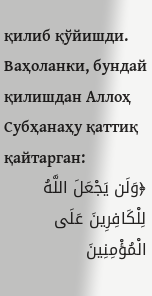қилиб қўйишди. Ваҳоланки, бундай қилишдан Аллоҳ Субҳанаҳу қаттиқ қайтарган:
﴿وَلَن يَجْعَلَ اللَّهُ لِلْكَافِرِينَ عَلَى الْمُؤْمِنِينَ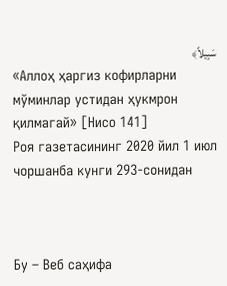سَبِيلاً﴾
«Аллоҳ ҳаргиз кофирларни мўминлар устидан ҳукмрон қилмагай» [Нисо 141]
Роя газетасининг 2020 йил 1 июл чоршанба кунги 293-сонидан



Бу – Веб саҳифа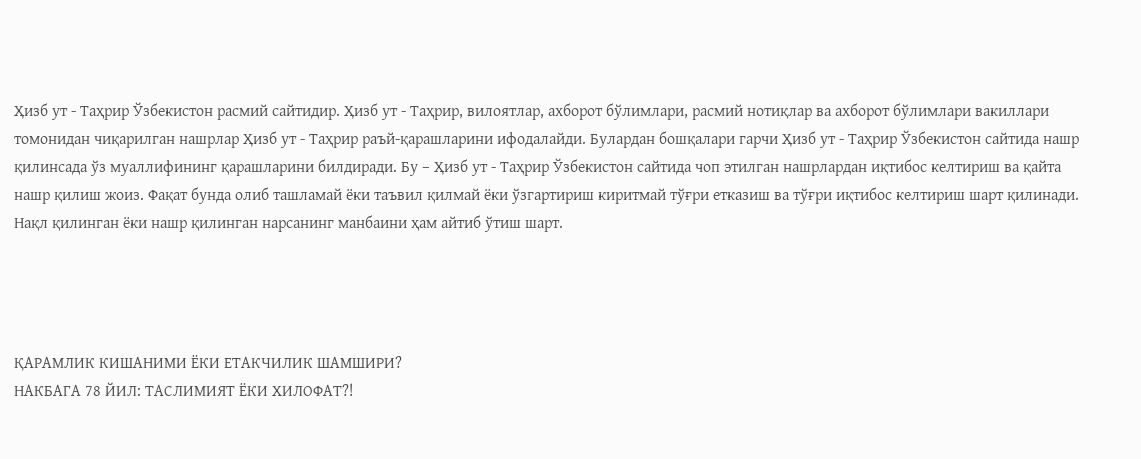Ҳизб ут - Таҳрир Ўзбекистон расмий сайтидир. Ҳизб ут - Таҳрир, вилоятлар, ахборот бўлимлари, расмий нотиқлар ва ахборот бўлимлари вакиллари томонидан чиқарилган нашрлар Ҳизб ут - Таҳрир раъй-қарашларини ифодалайди. Булардан бошқалари гарчи Ҳизб ут - Таҳрир Ўзбекистон сайтида нашр қилинсада ўз муаллифининг қарашларини билдиради. Бу – Ҳизб ут - Таҳрир Ўзбекистон сайтида чоп этилган нашрлардан иқтибос келтириш ва қайта нашр қилиш жоиз. Фақат бунда олиб ташламай ёки таъвил қилмай ёки ўзгартириш киритмай тўғри етказиш ва тўғри иқтибос келтириш шарт қилинади. Нақл қилинган ёки нашр қилинган нарсанинг манбаини ҳам айтиб ўтиш шарт.




ҚАРАМЛИК КИШАНИМИ ЁКИ ЕТАКЧИЛИК ШАМШИРИ?
НАКБАГА 78 ЙИЛ: ТАСЛИМИЯТ ЁКИ ХИЛОФАТ?!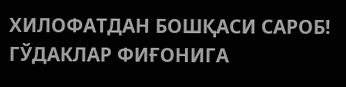ХИЛОФАТДАН БОШҚАСИ САРОБ!
ГЎДАКЛАР ФИҒОНИГА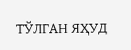ТЎЛГАН ЯҲУД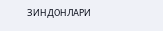ЗИНДОНЛАРИ